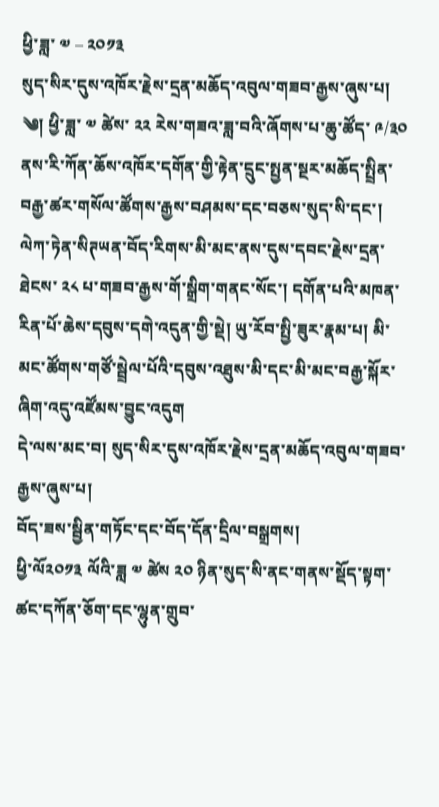ཕྱི་ཟླ་ ༧ – ༢༠༡༣
སུད་སིར་དུས་འཁོར་རྗེས་དྲན་མཆོད་འབུལ་གཟབ་རྒྱས་ཞུས་པ།
༄། ཕྱི་ཟླ་ ༧ ཚེས་ ༢༢ རེས་གཟའ་ཟླ་བའི་ཞོགས་པ་ཆུ་ཚོད་ ༩/༣༠ ནས་རི་ཀོན་ཆོས་འཁོར་དགོན་གྱི་རྟེན་དྲུང་སྤྱན་སྔར་མཆོད་སྤྲིན་བརྒྱ་ཚར་གསོལ་ཚོགས་རྒྱས་བཤམས་དང་བཅས་སུད་སི་དང་། ལེཀ་ཏེན་སིཊཡན་བོད་རིགས་མི་མང་ནས་དུས་དབང་རྗེས་དྲན་ཐེངས་ ༢༨ པ་གཟབ་རྒྱས་གོ་སྒྲིག་གནང་སོང་། དགོན་པའི་མཁན་རིན་པོ་ཆེས་དབུས་དགེ་འདུན་གྱི་སྡེ། ཡུ་རོབ་སྤྱི་ཟུར་རྣམ་པ། མི་མང་ཚོགས་གཙོ་སྦྲེལ་པོའི་དབུས་འཐུས་མི་དང་མི་མང་བརྒྱ་སྐོར་ཞིག་འདུ་འཛོམས་བྱུང་འདུག
དེ་ལས་མང་བ། སུད་སིར་དུས་འཁོར་རྗེས་དྲན་མཆོད་འབུལ་གཟབ་རྒྱས་ཞུས་པ།
བོད་ཟས་སྦྱིན་གཏོང་དང་བོད་དོན་དྲིལ་བསྒྲགས།
ཕྱི་ལོ༢༠༡༣ ལོའི་ཟླ ༧ ཚེས ༢༠ ཉིན་སུད་སི་ནང་གནས་སྡོད་སྟག་ཚང་དཀོན་ཅོག་དང་ལྷུན་གྲུབ་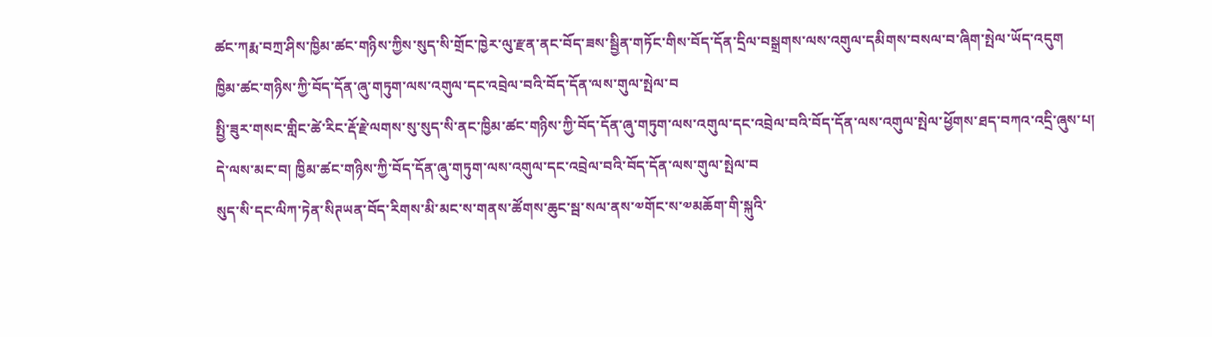ཚང་ཀརྨ་བཀྲ་ཤིས་ཁྱིམ་ཚང་གཉིས་ཀྱིས་སུད་སི་གྲོང་ཁྱེར་ལུ་རྫན་ནང་བོད་ཟས་སྦྱིན་གཏོང་གིས་བོད་དོན་དྲིལ་བསྒྲགས་ལས་འགུལ་དམིགས་བསལ་བ་ཞིག་སྤེལ་ཡོད་འདུག
ཁྱིམ་ཚང་གཉིས་ཀྱི་བོད་དོན་ཞུ་གཏུག་ལས་འགུལ་དང་འབྲེལ་བའི་བོད་དོན་ལས་གུལ་སྤེལ་བ
སྤྱི་ཟུར་གསང་གླིང་ཚེ་རིང་རྡོ་རྗེ་ལགས་སུ་སུད་སི་ནང་ཁྱིམ་ཚང་གཉིས་ཀྱི་བོད་དོན་ཞུ་གཏུག་ལས་འགུལ་དང་འབྲེལ་བའི་བོད་དོན་ལས་འགུལ་སྤེལ་ཕྱོགས་ཐད་བཀའ་འདྲི་ཞུས་པ།
དེ་ལས་མང་བ། ཁྱིམ་ཚང་གཉིས་ཀྱི་བོད་དོན་ཞུ་གཏུག་ལས་འགུལ་དང་འབྲེལ་བའི་བོད་དོན་ལས་གུལ་སྤེལ་བ
སུད་སི་དང་ལིཀ་ཏེན་སིཊཡན་བོད་རིགས་མི་མང་ས་གནས་ཚོགས་ཆུང་སྦ་སལ་ནས་༧གོང་ས་༧མཆོག་གི་སྐུའི་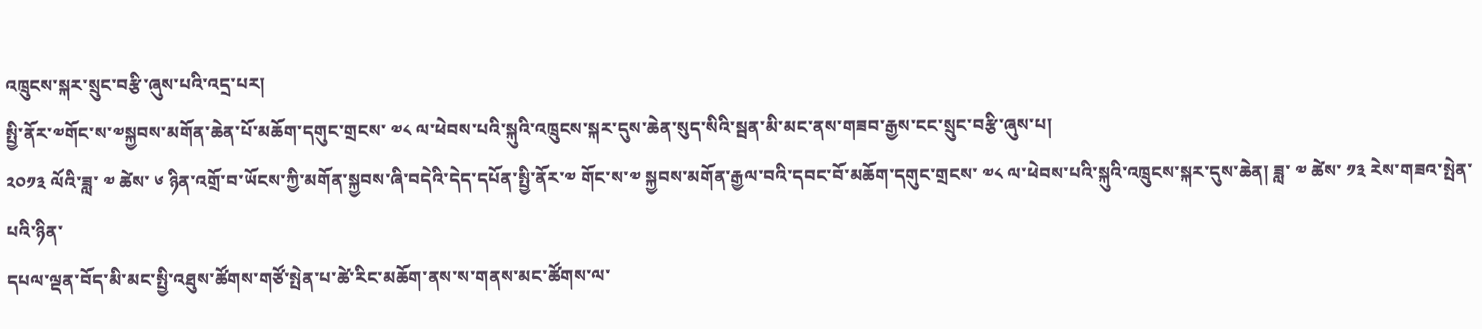འཁྲུངས་སྐར་སྲུང་བརྩི་ཞུས་པའི་འདྲ་པར།
སྤྱི་ནོར་༧གོང་ས་༧སྐྱབས་མགོན་ཆེན་པོ་མཆོག་དགུང་གྲངས་ ༧༨ ལ་ཕེབས་པའི་སྐུའི་འཁྲུངས་སྐར་དུས་ཆེན་སུད་སིའི་སྦན་མི་མང་ནས་གཟབ་རྒྱས་ངང་སྲུང་བརྩི་ཞུས་པ།
༢༠༡༣ ལོའི་ཟླ་ ༧ ཚེས་ ༦ ཉིན་འགྲོ་བ་ཡོངས་ཀྱི་མགོན་སྐྱབས་ཞི་བདེའི་དེད་དཔོན་སྤྱི་ནོར་༧ གོང་ས་༧ སྐྱབས་མགོན་རྒྱལ་བའི་དབང་བོ་མཆོག་དགུང་གྲངས་ ༧༨ ལ་ཕེབས་པའི་སྐུའི་འཁྲུངས་སྐར་དུས་ཆེན། ཟླ་ ༧ ཚེས་ ༡༣ རེས་གཟའ་སྤེན་པའི་ཉིན་
དཔལ་ལྡན་བོད་མི་མང་སྤྱི་འཐུས་ཚོགས་གཙོ་སྤེན་པ་ཚེ་རིང་མཆོག་ནས་ས་གནས་མང་ཚོགས་ལ་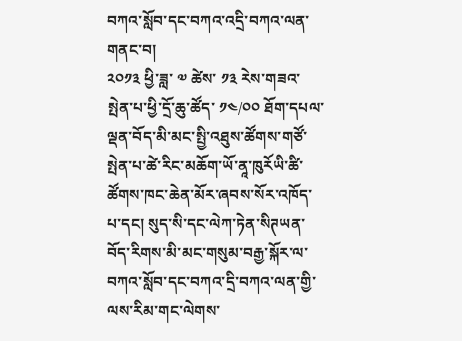བཀའ་སློབ་དང་བཀའ་འདྲི་བཀའ་ལན་གནང་བ།
༢༠༡༣ ཕྱི་ཟླ་ ༧ ཚེས་ ༡༣ རེས་གཟའ་སྤེན་པ་ཕྱི་དྲོ་ཆུ་ཚོད་ ༡༤/༠༠ ཐོག་དཔལ་ལྡན་བོད་མི་མང་སྤྱི་འཐུས་ཚོགས་གཙོ་སྤེན་པ་ཚེ་རིང་མཆོག་ཡོ་ནཱ་ཁུརོཡི་ཚི་ཚོགས་ཁང་ཆེན་མོར་ཞབས་སོར་འཁོད་པ་དང། སུད་སི་དང་ལེཀ་ཏེན་སིཊཡན་བོད་རིགས་མི་མང་གསུམ་བརྒྱ་སྐོར་ལ་བཀའ་སློབ་དང་བཀའ་དྲི་བཀའ་ལན་གྱི་ལས་རིམ་གང་ལེགས་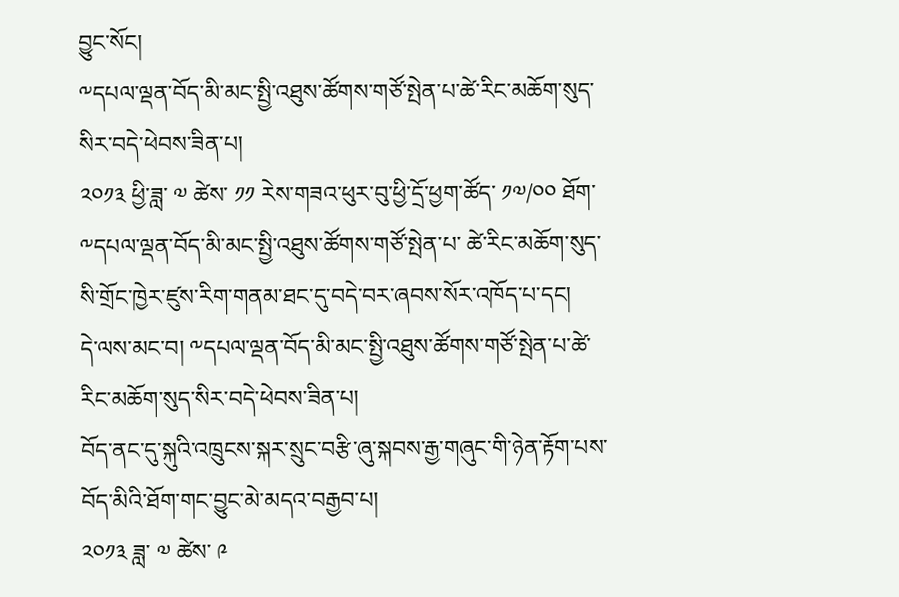བྱུང་སོང།
༸དཔལ་ལྡན་བོད་མི་མང་སྤྱི་འཐུས་ཚོགས་གཙོ་སྤེན་པ་ཚེ་རིང་མཆོག་སུད་སིར་བདེ་ཕེབས་ཟིན་པ།
༢༠༡༣ ཕྱི་ཟླ་ ༧ ཚེས་ ༡༡ རེས་གཟའ་ཕུར་བུ་ཕྱི་དྲོ་ཕྱག་ཚོད་ ༡༧/༠༠ ཐོག་༸དཔལ་ལྡན་བོད་མི་མང་སྤྱི་འཐུས་ཚོགས་གཙོ་སྤེན་པ་ ཚེ་རིང་མཆོག་སུད་སི་གྲོང་ཁྱེར་ཛུས་རིག་གནམ་ཐང་དུ་བདེ་བར་ཞབས་སོར་འཁོད་པ་དང།
དེ་ལས་མང་བ། ༸དཔལ་ལྡན་བོད་མི་མང་སྤྱི་འཐུས་ཚོགས་གཙོ་སྤེན་པ་ཚེ་རིང་མཆོག་སུད་སིར་བདེ་ཕེབས་ཟིན་པ།
བོད་ནང་དུ་སྐུའི་འཁྲུངས་སྐར་སྲུང་བརྩི་ཞུ་སྐབས་རྒྱ་གཞུང་གི་ཉེན་རྟོག་པས་བོད་མིའི་ཐོག་གང་བྱུང་མེ་མདའ་བརྒྱབ་པ།
༢༠༡༣ ཟླ་ ༧ ཚེས་ ༩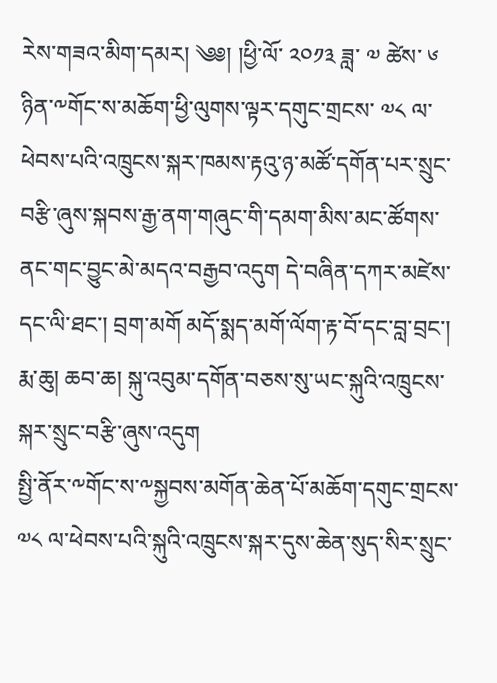རེས་གཟའ་མིག་དམར། ༄༅། །ཕྱི་ལོ་ ༢༠༡༣ ཟླ་ ༧ ཚེས་ ༦ ཉིན་༸གོང་ས་མཆོག་ཕྱི་ལུགས་ལྟར་དགུང་གྲངས་ ༧༨ ལ་ཕེབས་པའི་འཁྲུངས་སྐར་ཁམས་རྟའུ་ཉ་མཚོ་དགོན་པར་སྲུང་བརྩི་ཞུས་སྐབས་རྒྱ་ནག་གཞུང་གི་དམག་མིས་མང་ཚོགས་ནང་གང་བྱུང་མེ་མདའ་བརྒྱབ་འདུག དེ་བཞིན་དཀར་མཛེས་དང་ལི་ཐང་། བྲག་མགོ མདོ་སྨད་མགོ་ལོག་རྟ་བོ་དང་བླ་བྲང་། རྨ་ཆུ། ཆབ་ཆ། སྐུ་འབུམ་དགོན་བཅས་སུ་ཡང་སྐུའི་འཁྲུངས་སྐར་སྲུང་བརྩི་ཞུས་འདུག
སྤྱི་ནོར་༸གོང་ས་༸སྐྱབས་མགོན་ཆེན་པོ་མཆོག་དགུང་གྲངས་ ༧༨ ལ་ཕེབས་པའི་སྐུའི་འཁྲུངས་སྐར་དུས་ཆེན་སུད་སིར་སྲུང་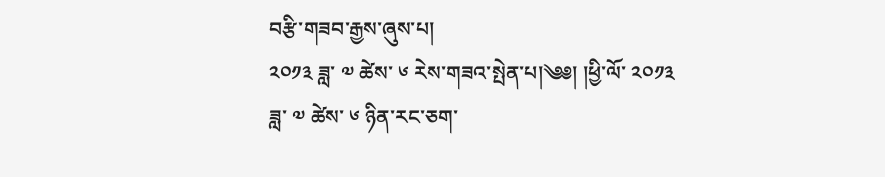བརྩི་གཟབ་རྒྱས་ཞུས་པ།
༢༠༡༣ ཟླ་ ༧ ཚེས་ ༦ རེས་གཟའ་སྤེན་པ།༄༅། །ཕྱི་ལོ་ ༢༠༡༣ ཟླ་ ༧ ཚེས་ ༦ ཉིན་རང་ཅག་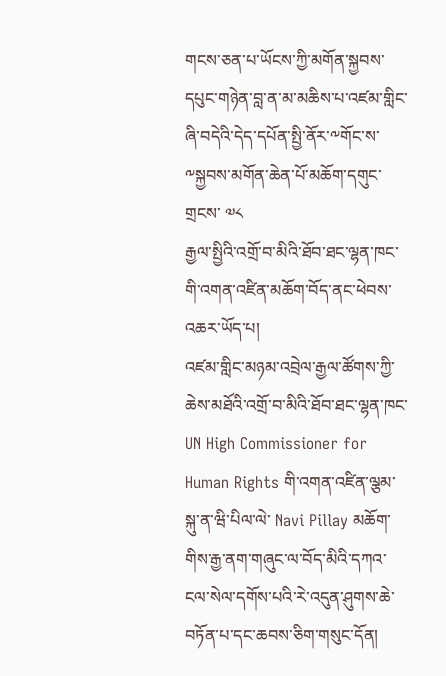གངས་ཅན་པ་ཡོངས་ཀྱི་མགོན་སྐྱབས་དཔུང་གཉེན་བླ་ན་མ་མཆིས་པ་འཛམ་གླིང་ཞི་བདེའི་དེད་དཔོན་སྤྱི་ནོར་༸གོང་ས་༸སྐྱབས་མགོན་ཆེན་པོ་མཆོག་དགུང་གྲངས་ ༧༨
རྒྱལ་སྤྱིའི་འགྲོ་བ་མིའི་ཐོབ་ཐང་ལྷན་ཁང་གི་འགན་འཛིན་མཆོག་བོད་ནང་ཕེབས་འཆར་ཡོད་པ།
འཛམ་གླིང་མཉམ་འབྲེལ་རྒྱལ་ཚོགས་ཀྱི་ཆེས་མཐོའི་འགྲོ་བ་མིའི་ཐོབ་ཐང་ལྷན་ཁང་ UN High Commissioner for Human Rights གི་འགན་འཛིན་ལྕམ་སྐུ་ན་ཝི་པིལ་ལེ་ Navi Pillay མཆོག་གིས་རྒྱ་ནག་གཞུང་ལ་བོད་མིའི་དཀའ་ངལ་སེལ་དགོས་པའི་རེ་འདུན་ཤུགས་ཆེ་བཏོན་པ་དང་ཆབས་ཅིག་གསུང་དོན།